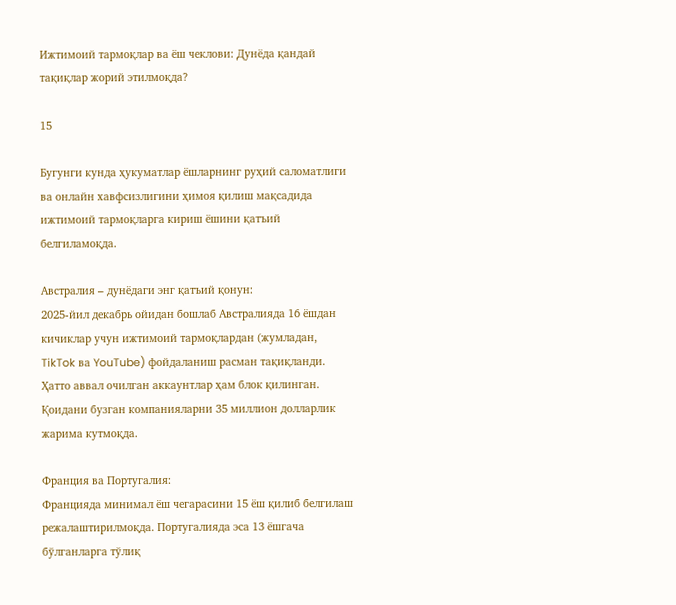Ижтимоий тармоқлар ва ёш чеклови: Дунёда қандай тақиқлар жорий этилмоқда?

15

Бугунги кунда ҳукуматлар ёшларнинг руҳий саломатлиги ва онлайн хавфсизлигини ҳимоя қилиш мақсадида ижтимоий тармоқларга кириш ёшини қатъий белгиламоқда.

Австралия – дунёдаги энг қатъий қонун:
2025-йил декабрь ойидан бошлаб Австралияда 16 ёшдан кичиклар учун ижтимоий тармоқлардан (жумладан, TikTok ва YouTube) фойдаланиш расман тақиқланди. Ҳатто аввал очилган аккаунтлар ҳам блок қилинган. Қоидани бузган компанияларни 35 миллион долларлик жарима кутмоқда.

Франция ва Португалия:
Францияда минимал ёш чегарасини 15 ёш қилиб белгилаш режалаштирилмоқда. Португалияда эса 13 ёшгача бўлганларга тўлиқ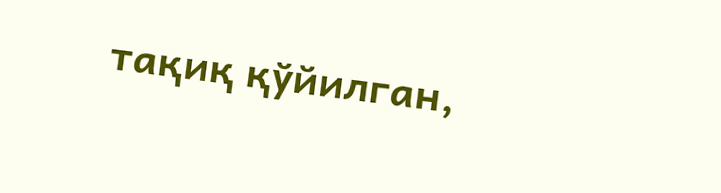тақиқ қўйилган,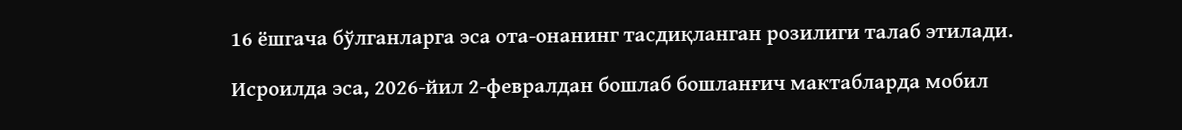16 ёшгача бўлганларга эса ота-онанинг тасдиқланган розилиги талаб этилади.

Исроилда эса, 2026-йил 2-февралдан бошлаб бошланғич мактабларда мобил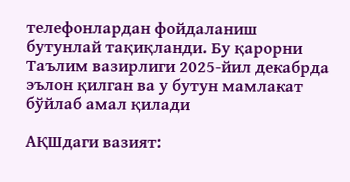телефонлардан фойдаланиш бутунлай тақиқланди. Бу қарорни Таълим вазирлиги 2025-йил декабрда эълон қилган ва у бутун мамлакат бўйлаб амал қилади

АҚШдаги вазият: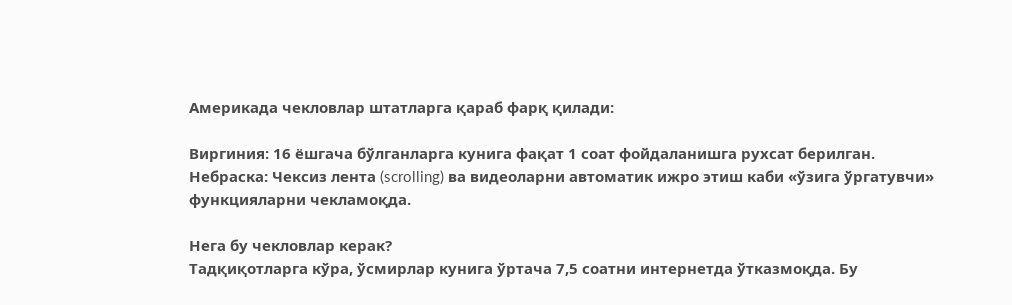Америкада чекловлар штатларга қараб фарқ қилади:

Виргиния: 16 ёшгача бўлганларга кунига фақат 1 соат фойдаланишга рухсат берилган.
Небраска: Чексиз лента (scrolling) ва видеоларни автоматик ижро этиш каби «ўзига ўргатувчи» функцияларни чекламоқда.

Нега бу чекловлар керак?
Тадқиқотларга кўра, ўсмирлар кунига ўртача 7,5 соатни интернетда ўтказмоқда. Бу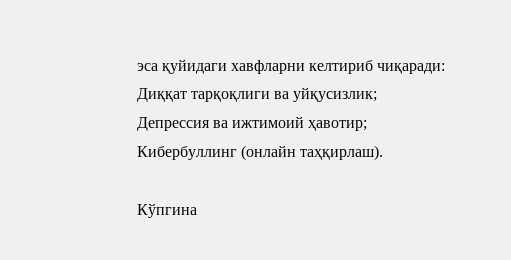эса қуйидаги хавфларни келтириб чиқаради:
Диққат тарқоқлиги ва уйқусизлик;
Депрессия ва ижтимоий ҳавотир;
Кибербуллинг (онлайн таҳқирлаш).

Кўпгина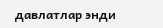давлатлар энди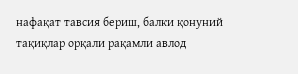нафақат тавсия бериш, балки қонуний тақиқлар орқали рақамли авлод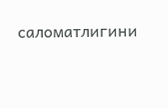саломатлигини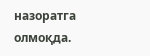назоратга олмоқда.